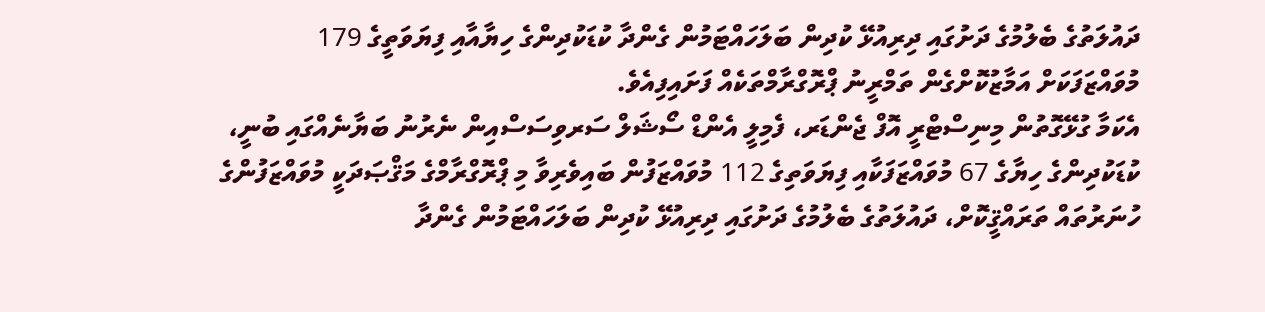ދައުލަތުގެ ބެލުމުގެ ދަށުގައި ދިރިއުޅޭ ކުދިން ބަލަހައްޓަމުން ގެންދާ ކުޑަކުދިންގެ ހިޔާއާއި ފިޔަވަތީގެ 179 މުވައްޒަފަކަށް އަމާޒުކޮށްގެން ތަމްރީނު ޕްރޮގްރާމްތަކެއް ފަށައިފިއެވެ.
އެކަމާ ގުޅޭގޮތުން މިނިސްޓްރީ އޮފް ޖެންޑަރ، ފެމިލީ އެންޑް ސޯޝަލް ސަރވިސަސްއިން ނެރުނު ބަޔާނެއްގައި ބުނީ، ކުޑަކުދިންގެ ހިޔާގެ 67 މުވައްޒަފަކާއި ފިޔަވަތިގެ 112 މުވައްޒަފުން ބައިވެރިވާ މި ޕްރޮގްރާމްގެ މަޤްޞަދަކީ މުވައްޒަފުންގެ ހުނަރުތައް ތަރައްޤީކޮށް، ދައުލަތުގެ ބެލުމުގެ ދަށުގައި ދިރިއުޅޭ ކުދިން ބަލަހައްޓަމުން ގެންދާ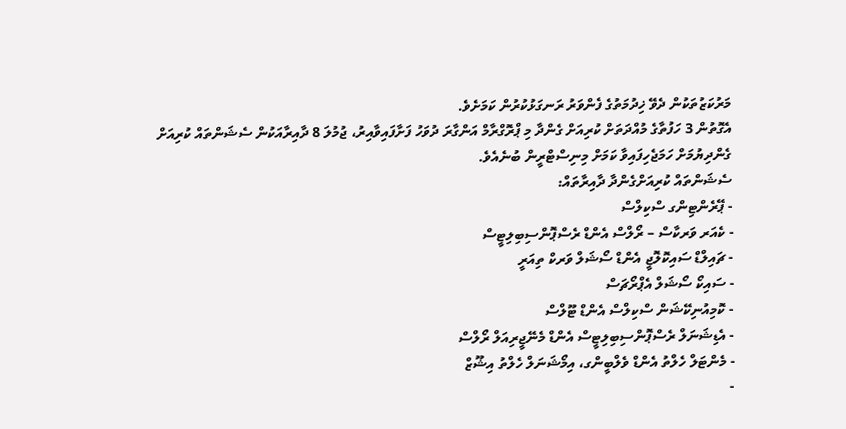މަރުކަޒުތަކުން ދެވޭ ޚިދުމަތުގެ ފެންވަރު ރަނގަޅުކުރުން ކަމަށެވެ.
އެގޮތުން 3 ހަފުތާގެ މުއްދަތަށް ކުރިއަށް ގެންދާ މި ޕްރޮގްރާމް އަންގާރަ ދުވަހު ފަށާފައިވާއިރު، ޖުމުލަ 8 ދާއިރާއަކުން ސެޝަންތައް ކުރިއަށް ގެންދިޔުމަށް ހަމަޖެހިފައިވާ ކަމަށް މިނިސްޓްރީން ބުނެއެވެ.
ސެޝަންތައް ކުރިއަށްގެންދާ ދާއިރާތައް:
- ޕޭރެންޓިންގ ސްކިލްސް
- ކެއަރ ވަރކާސް – ރޯލްސް އެންޑް ރެސްޕޮންސިބިލިޓީސް
- ޗައިލްޑް ސައިކޮލޮޖީ އެންޑް ސޯޝަލް ވަރކް ތިއަރީ
- ސައިކޯ ސޯޝަލް އެޕްރޯޗަސް
- ކޮމިއުނިކޭޝަން ސްކިލްސް އެންޑް ޓޫލްސް
- އެޑިޝަނަލް ރެސްޕޮންސިބިލިޓީސް އެންޑް މެނޭޖީރިއަލް ރޯލްސް
- މެންޓަލް ހެލްތު އެންޑް ވެލްބީންގ، އިމޯޝަނަލް ހެލްތު އިޝޫޒް
-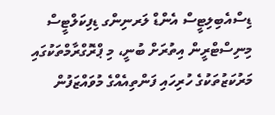ޑިސްއެބިލިޓީސް އެންޑް ލަރނިންގ ޑިފިކަލްޓީސް
މިނިސްޓްރީން އިތުރަށް ބުނީ، މި ޕްރޮގްރާމްތަކުގައި މަރުކަޒުތަކުގެ ހުރިހައި ފަންތިއެއްގެ މުވައްޒަފުން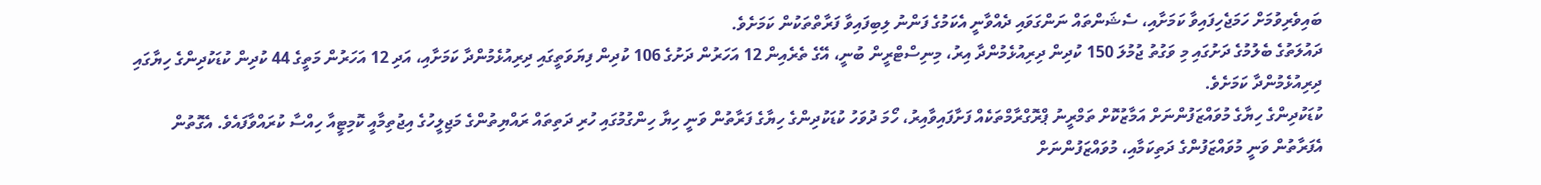ބައިވެރިވުމަށް ހަމަޖެހިފައިވާ ކަމަށާއި، ސެޝަންތައް ނަންގަވައި ދެއްވާނީ އެކަމުގެ ފަންނު ލިބިފައިވާ ފަރާތްތަކުން ކަމަށެވެ.
ދައުލަތުގެ ބެލުމުގެ ދަށުގައި މި ވަގުތު ޖުމުލަ 150 ކުދިން ދިރިއުޅެމުންދާ އިރު، މިނިސްޓްރީން ބުނީ، އޭގެ ތެރެއިން 12 އަހަރުން ދަށުގެ 106 ކުދިން ފިޔަވަތީގައި ދިރިއުޅެމުންދާ ކަމަށާއި، އަދި 12 އަހަރުން މަތީގެ 44 ކުދިން ކުޑަކުދިންގެ ހިޔާގައި ދިރިއުޅެމުންދާ ކަމަށެވެ.
ކުޑަކުދިންގެ ހިޔާގެ މުވައްޒަފުންނަށް އަމާޒުކޮށް ތަމްރީނު ޕްރޮގްރާމްތަކެއް ފަށާފައިވާއިރު، ހޯމަ ދުވަހު ކުޑަކުދިންގެ ހިޔާގެ ފަރާތުން ވަނީ ހިޔާ ހިންގުމުގައި ހުރި ދަތިތައް ރައްޔިތުންގެ މަޖިލީހުގެ އިޖުތިމާއީ ކޮމިޓީއާ ހިއްސާ ކުރައްވާފައެވެ. އެގޮތުން އެފަރާތުން ވަނީ މުވައްޒަފުންގެ ދަތިކަމާއި، މުވައްޒަފުންނަށް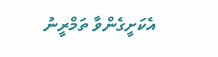އެކަށީގެންވާ ތަމްރީނު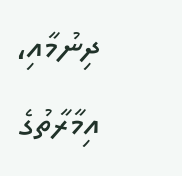ދިނުމާއި، އިމާރާތުގެ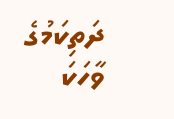ދަތިކަމުގެ ވާހަކަ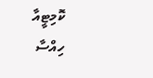ކޮމިޓީއާ ހިއްސާ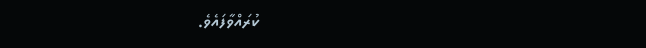ކުރައްވާފައެވެ.